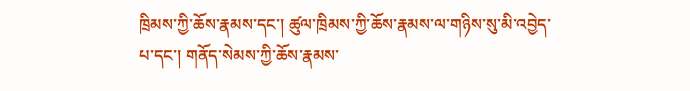ཁྲིམས་ཀྱི་ཆོས་རྣམས་དང་། ཚུལ་ཁྲིམས་ཀྱི་ཆོས་རྣམས་ལ་གཉིས་སུ་མི་འབྱེད་པ་དང་། གནོད་སེམས་ཀྱི་ཆོས་རྣམས་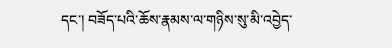དང་། བཟོད་པའི་ཆོས་རྣམས་ལ་གཉིས་སུ་མི་འབྱེད་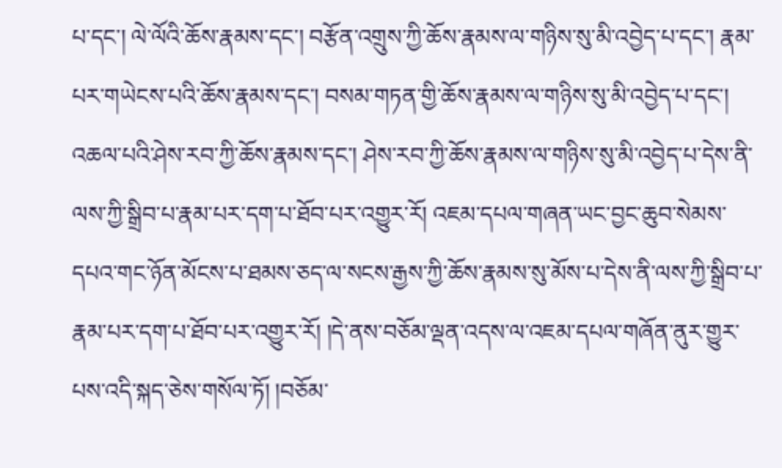པ་དང་། ལེ་ལོའི་ཆོས་རྣམས་དང་། བརྩོན་འགྲུས་ཀྱི་ཆོས་རྣམས་ལ་གཉིས་སུ་མི་འབྱེད་པ་དང་། རྣམ་པར་གཡེངས་པའི་ཆོས་རྣམས་དང་། བསམ་གཏན་གྱི་ཆོས་རྣམས་ལ་གཉིས་སུ་མི་འབྱེད་པ་དང་། འཆལ་པའི་ཤེས་རབ་ཀྱི་ཆོས་རྣམས་དང་། ཤེས་རབ་ཀྱི་ཆོས་རྣམས་ལ་གཉིས་སུ་མི་འབྱེད་པ་དེས་ནི་ལས་ཀྱི་སྒྲིབ་པ་རྣམ་པར་དག་པ་ཐོབ་པར་འགྱུར་རོ། འཇམ་དཔལ་གཞན་ཡང་བྱང་ཆུབ་སེམས་དཔའ་གང་ཉོན་མོངས་པ་ཐམས་ཅད་ལ་སངས་རྒྱས་ཀྱི་ཆོས་རྣམས་སུ་མོས་པ་དེས་ནི་ལས་ཀྱི་སྒྲིབ་པ་རྣམ་པར་དག་པ་ཐོབ་པར་འགྱུར་རོ། །དེ་ནས་བཅོམ་ལྡན་འདས་ལ་འཇམ་དཔལ་གཞོན་ནུར་གྱུར་པས་འདི་སྐད་ཅེས་གསོལ་ཏོ། །བཅོམ་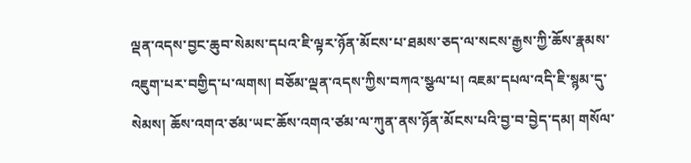ལྡན་འདས་བྱང་ཆུབ་སེམས་དཔའ་ཇི་ལྟར་ཉོན་མོངས་པ་ཐམས་ཅད་ལ་སངས་རྒྱས་ཀྱི་ཆོས་རྣམས་འཇུག་པར་བགྱིད་པ་ལགས། བཅོམ་ལྡན་འདས་ཀྱིས་བཀའ་སྩལ་པ། འཇམ་དཔལ་འདི་ཇི་སྙམ་དུ་སེམས། ཆོས་འགའ་ཙམ་ཡང་ཆོས་འགའ་ཙམ་ལ་ཀུན་ནས་ཉོན་མོངས་པའི་བྱ་བ་བྱེད་དམ། གསོལ་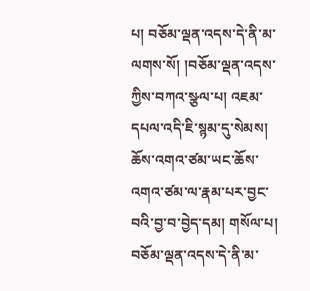པ། བཅོམ་ལྡན་འདས་དེ་ནི་མ་ལགས་སོ། །བཅོམ་ལྡན་འདས་ཀྱིས་བཀའ་སྩལ་པ། འཇམ་དཔལ་འདི་ཇི་སྙམ་དུ་སེམས། ཆོས་འགའ་ཙམ་ཡང་ཆོས་འགའ་ཙམ་ལ་རྣམ་པར་བྱང་བའི་བྱ་བ་བྱེད་དམ། གསོལ་པ། བཅོམ་ལྡན་འདས་དེ་ནི་མ་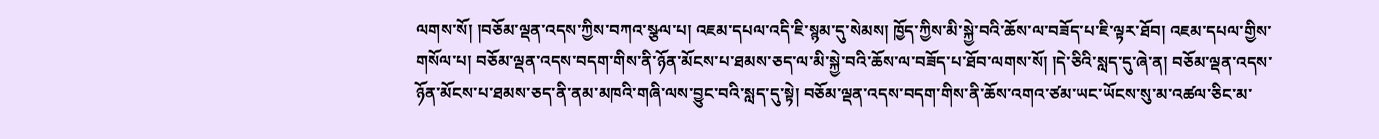ལགས་སོ། །བཅོམ་ལྡན་འདས་ཀྱིས་བཀའ་སྩལ་པ། འཇམ་དཔལ་འདི་ཇི་སྙམ་དུ་སེམས། ཁྱོད་ཀྱིས་མི་སྐྱེ་བའི་ཆོས་ལ་བཟོད་པ་ཇི་ལྟར་ཐོབ། འཇམ་དཔལ་གྱིས་གསོལ་པ། བཅོམ་ལྡན་འདས་བདག་གིས་ནི་ཉོན་མོངས་པ་ཐམས་ཅད་ལ་མི་སྐྱེ་བའི་ཆོས་ལ་བཟོད་པ་ཐོབ་ལགས་སོ། །དེ་ཅིའི་སླད་དུ་ཞེ་ན། བཅོམ་ལྡན་འདས་ཉོན་མོངས་པ་ཐམས་ཅད་ནི་ནམ་མཁའི་གཞི་ལས་བྱུང་བའི་སླད་དུ་སྟེ། བཅོམ་ལྡན་འདས་བདག་གིས་ནི་ཆོས་འགའ་ཙམ་ཡང་ཡོངས་སུ་མ་འཚལ་ཅིང་མ་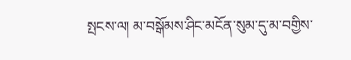སྤངས་ལ། མ་བསྒོམས་ཤིང་མངོན་སུམ་དུ་མ་བགྱིས་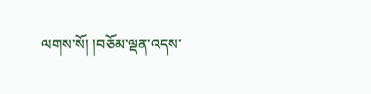ལགས་སོ། །བཅོམ་ལྡན་འདས་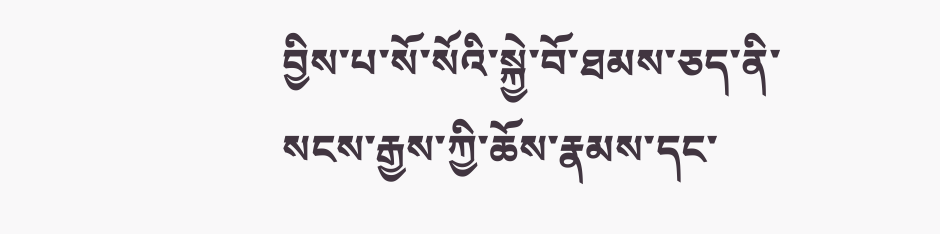བྱིས་པ་སོ་སོའི་སྐྱེ་བོ་ཐམས་ཅད་ནི་སངས་རྒྱས་ཀྱི་ཆོས་རྣམས་དང་